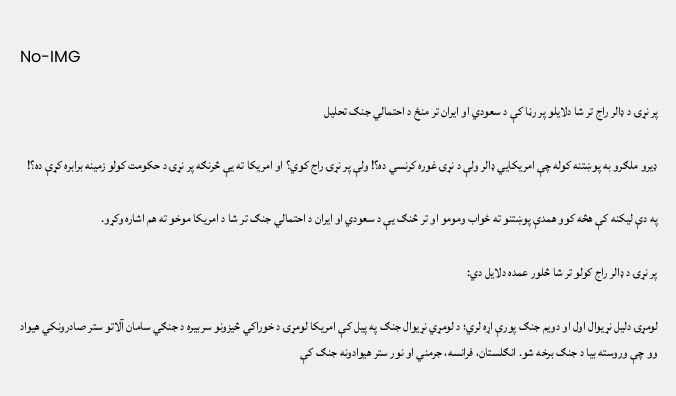No-IMG

پر نړۍ د ډالر راج تر شا دلایلو پر رڼا کې د سعودي او ایران تر منځ د احتمالي جنګ تحلیل

ډیرو ملګرو به پوښتنه کوله چې امریکایي ډالر ولې د نړۍ غوره کرنسي ده؟! ولې پر نړۍ راج کوي؟ او امریکا ته یې څرنګه پر نړۍ د حکومت کولو زمینه برابره کړې ده؟!

په دې لیکنه کې هڅه کوو همدې پوښتنو ته ځواب ومومو او تر څنګ یې د سعودي او ایران د احتمالي جنګ تر شا د امریکا موخو ته هم اشاره وکړو.

پر نړۍ د ډالر راج کولو تر شا څلور عمده دلایل دي:

لومړۍ دلیل نړیوال اول او دویم جنګ پورې اړه لري؛ د لومړي نړیوال جنګ په پیل کې امریکا لومړۍ د خوراکي څیزونو سربیره د جنګي سامان آلاتو ستر صادرونکي هیواد وو چې وروسته بیا د جنګ برخه شو. انګلستان، فرانسه، جرمني او نور ستر هیوادونه جنګ کې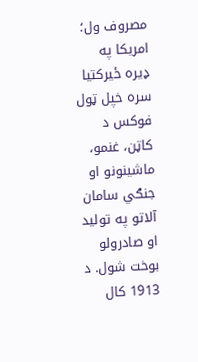مصروف ول؛ امریکا په ډیره ځیرکتیا سره خپل ټول فوکس د کاټن، غنمو، ماشینونو او جنګي سامان آلاتو په تولید او صادرولو بوخت شول. د 1913 کال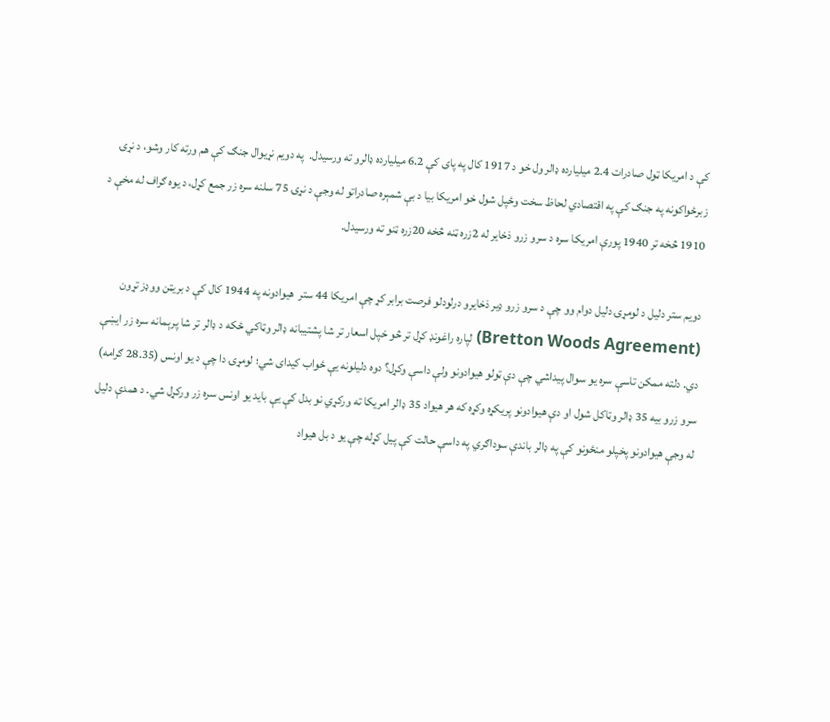کې د امریکا ټول صادرات 2.4 میلیارده ډالر ول خو د 1917 کال په پای کې 6.2 میلیارده ډالرو ته ورسیدل.  په دویم نړیوال جنګ کې هم ورته کار وشو، د نړۍ زبرځواکونه په جنګ کې په اقتصادي لحاظ سخت وځپل شول خو امریکا بیا د بې شمېره صادراتو له وجې د نړۍ 75 سلنه سره زر جمع کړل، د یوه ګراف له مخې د 1910 څخه تر 1940 پورې امریکا سره د سرو زرو ذخایر له 2زره ټنه څخه 20زره ټنو ته ورسیدل.

دویم ستر دلیل د لومړۍ دلیل دوام وو چې د سرو زرو ډیر ذخایرو درلودلو فرصت برابر کړ چې امریکا 44 ستر  هیوادونه په 1944 کال کې د بریټن ووډز تړون (Bretton Woods Agreement) لپاره راغونډ کړل تر څو خپل اسعار تر شا پشتیبانه ډالر وټاکي ځکه د ډالر تر شا پرېمانه سره زر ایښې دي. دلته ممکن تاسې سره یو سوال پیداشي چې دې ټولو هیوادونو ولې داسې وکړل؟ دوه دلیلونه یې ځواب کیدای شي؛ لومړۍ دا چې د یو اونس (28.35 ګرامه) سرو زرو بیه 35 ډالر وټاکل شول او دې هیوادونو پریکړه وکړه که هر هیواد 35 ډالر امریکا ته ورکړي نو بدل کې یې باید یو اونس سره زر ورکړل شي. د همدې دلیل له وجې هیوادونو پخپلو منځونو کې په ډالر باندې سوداګري په داسې حالت کې پیل کړله چې یو د بل هیواد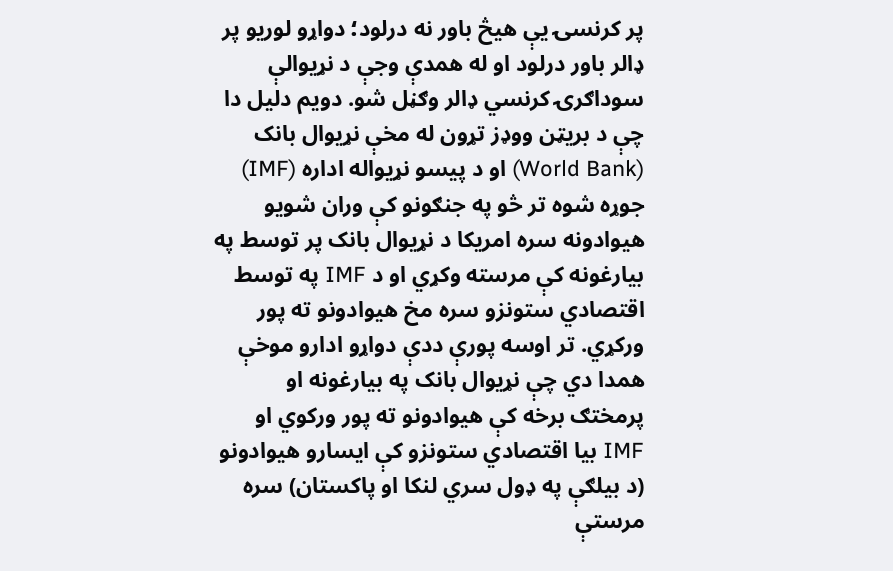پر کرنسۍ یې هیڅ باور نه درلود؛ دواړو لوریو پر ډالر باور درلود او له همدې وجې د نړیوالې سوداګرۍ کرنسي ډالر وګڼل شو. دویم دلیل دا چې د بریټن ووډز تړون له مخې نړیوال بانک (World Bank) او د پیسو نړیواله اداره (IMF) جوړه شوه تر څو په جنګونو کې وران شویو هیوادونه سره امریکا د نړیوال بانک پر توسط په بیارغونه کې مرسته وکړي او د IMF په توسط اقتصادي ستونزو سره مخ هیوادونو ته پور ورکړي. تر اوسه پورې ددې دواړو ادارو موخې همدا دي چې نړیوال بانک په بیارغونه او پرمختګ برخه کې هیوادونو ته پور ورکوي او IMF بیا اقتصادي ستونزو کې ایسارو هیوادونو (د بیلګې په ډول سري لنکا او پاکستان) سره مرستې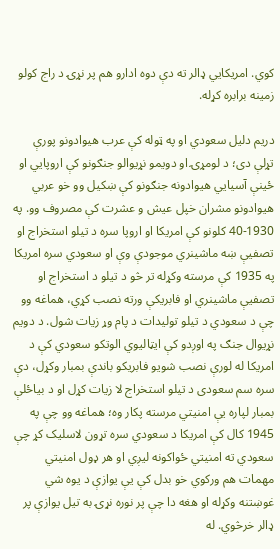کوي. امریکایي ډالر ته دې دوه ادارو هم پر نړۍ د راج کولو زمینه برابره کړله.

دریم دلیل سعودي او په ټوله کې عرب هیوادونو پورې تړلې دی؛ د لومړۍ او دویمو نړیوالو جنګونو کې اروپایي او ځینې آسیایي هیوادونه جنګونو کې ښکیل وو خو عربي هیوادونو مشران خپل عیش و عشرت کې مصروف وو. په 1930-40 کلونو کې امریکا او اروپا سره د تیلو استخراج او تصفیې ښه ماشینري موجودې وې او سعودي سره امریکا په 1935 کې مرسته وکړله تر څو د تیلو د استخراج او تصفیې ماشینري او فابریکې ورته نصب کړي، هماغه وو چې د سعودي د تیلو تولیدات د پام وړ زیات شول. د دویم نړیوال جنګ په اوږدو کې ایټالیوي الوتکو سعودي کې د امریکا له لورې نصب شویو فابریکو باندې بمبار وکړل، دې سره سم سعودی د تیلو استخراج لا زیات کړل او د بیاځلې بمبار لپاره یې امنیتي مرسته پکار وه؛ هماغه وو چې په 1945 کال کې امریکا د سعودي سره تړون لاسلیک کړ چې سعودي ته امنیتي ځواکونه لیږي او هر ډول امنیتي مهمات هم ورکوي خو بدل کې یې یوازې د یوه شي غوښتنه وکړله او هغه دا چې پر نوره نړۍ به تیل یوازې پر ډالر خرڅوي. له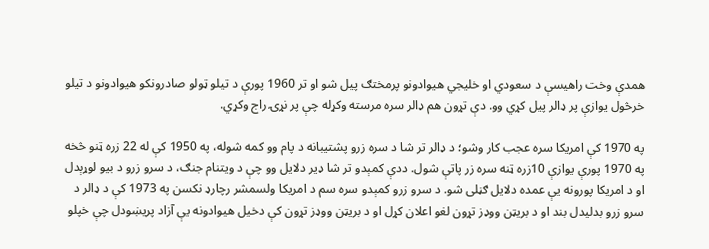همدې وخت راهیسې د سعودي او خلیجي هیوادونو پرمختګ پیل شو او تر 1960 پورې د تیلو ټولو صادرونکو هیوادونو د تیلو خرڅول یوازې پر ډالر پیل کړي وو. دې تړون هم ډالر سره مرسته وکړله چې پر نړۍ راج وکړي.

په 1970 کې امریکا سره عجب کار وشو؛ د ډالر تر شا د سره زرو پشتیبانه د پام وو کمه شوله، په 1950 کې له 22 زره ټنو څخه په 1970 پورې یوازې 10زره ټنه سره زر پاتې شول. ددې کمېدو تر شا ډیر دلایل وو چې د ویتنام جنګ، د سرو زرو د بیو لوړېدل او د امریکا پورونه یې عمده دلایل ګڼلی شو. د سرو زرو کمېدو سره سم د امریکا ولسمشر رچارډ نکسن په 1973 کې د ډالر د سرو زرو بدلیدل بند او د بریټن ووډز تړون لغو اعلان کړل او د بریټن ووډز تړون کې دخیل هیوادونه یې آزاد پریښودل چې خپلو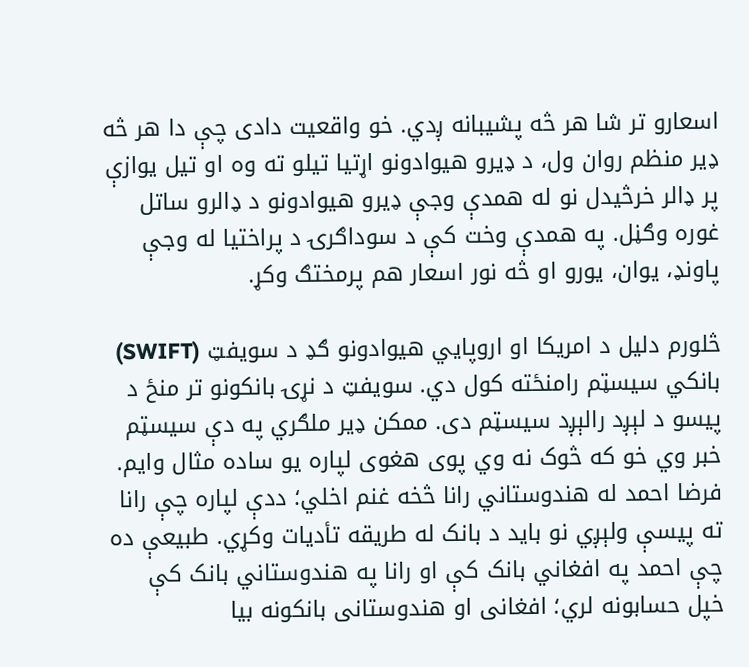اسعارو تر شا هر څه پشیبانه ږدي. خو واقعیت دادی چې دا هر څه ډیر منظم روان ول، د ډیرو هیوادونو اړتیا تیلو ته وه او تیل یوازې پر ډالر خرڅیدل نو له همدې وجې ډیرو هیوادونو د ډالرو ساتل غوره وګڼل. په همدې وخت کې د سوداګرۍ د پراختیا له وجې پاونډ، یوان، یورو او څه نور اسعار هم پرمختګ وکړ.

څلورم دلیل د امریکا او اروپایي هیوادونو ګډ د سویفټ (SWIFT) بانکي سیسټم رامنځته کول دي. سویفټ د نړۍ بانکونو تر منځ د پیسو د لېږد رالېږد سیسټم دی. ممکن ډیر ملګري په دې سیسټم خبر وي خو که څوک نه وي پوی هغوی لپاره یو ساده مثال وایم. فرضا احمد له هندوستاني رانا څخه غنم اخلي؛ ددې لپاره چې رانا ته پیسې ولېږي نو باید د بانک له طریقه تأدیات وکړي. طبیعې ده چې احمد په افغاني بانک کې او رانا په هندوستاني بانک کې خپل حسابونه لري؛ افغانی او هندوستانی بانکونه بیا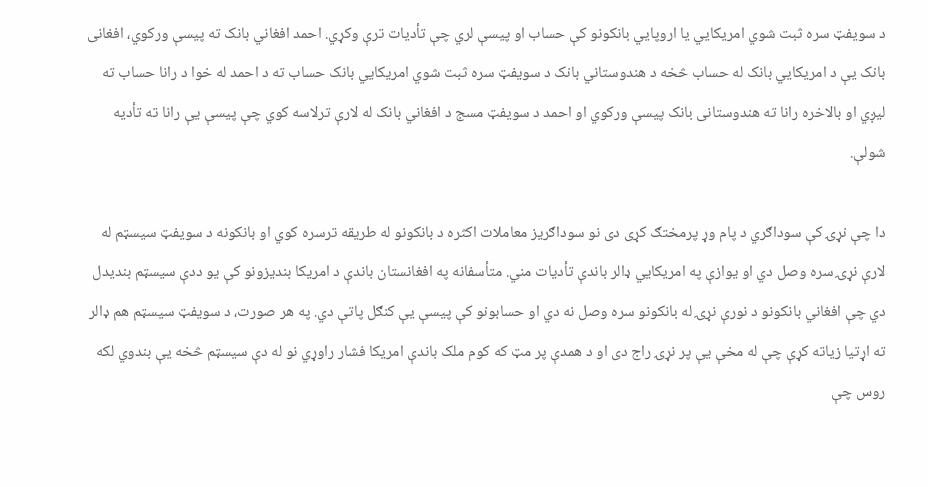د سویفټ سره ثبت شوي امریکایي یا اروپایي بانکونو کې حساب او پیسې لري چې تأدیات ترې وکړي. احمد افغاني بانک ته پیسې ورکوي، افغانی بانک یې د امریکایي بانک له حساب څخه د هندوستاني بانک د سویفټ سره ثبت شوي امریکايي بانک حساب ته د احمد له خوا د رانا حساب ته لیږي او بالاخره رانا ته هندوستانی بانک پیسې ورکوي او احمد د سویفټ مسج د افغاني بانک له لارې ترلاسه کوي چې پیسې یې رانا ته تأدیه شولې.

دا چې نړۍ کې سوداګري د پام وړ پرمختګ کړی دی نو سوداګریز معاملات اکثره د بانکونو له طریقه ترسره کوي او بانکونه د سویفټ سیسټم له لارې نړۍ سره وصل دي او یوازې په امریکایي ډالر باندې تأدیات مني. متأسفانه په افغانستان باندې د امریکا بندیزونو کې یو ددې سیسټم بندیدل دي چې افغاني بانکونو د نورې نړۍ له بانکونو سره وصل نه دي او حسابونو کې پیسې یې کنګل پاتې دي. په هر صورت، د سویفټ سیسټم هم ډالر ته اړتیا زیاته کړې چې له مخې یې پر نړۍ راج دی او د همدې پر مټ که کوم ملک باندې امریکا فشار راوړي نو له دې سیسټم څخه یې بندوي لکه روس چې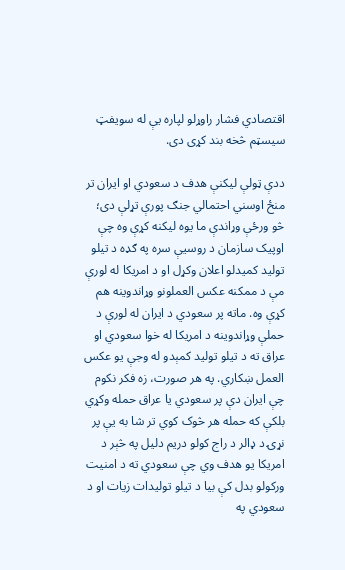اقتصادي فشار راوړلو لپاره یې له سویفټ سیسټم څخه بند کړی دی.

ددې ټولې لیکنې هدف د سعودي او ایران تر منځ اوسني احتمالي جنګ پورې تړلې دی؛ څو ورځې وړاندې ما یوه لیکنه کړې وه چې اوپیک سازمان د روسیې سره په ګډه د تیلو تولید کمیدلو اعلان وکړل او د امریکا له لورې مې د ممکنه عکس العملونو وړاندوینه هم کړې وه. ماته پر سعودي د ایران له لورې د حملې وړاندوینه د امریکا له خوا سعودي او عراق ته د تیلو تولید کمېدو له وجې یو عکس العمل ښکاري. په هر صورت، زه فکر نکوم چې ایران دې پر سعودي یا عراق حمله وکړي بلکې که حمله هر څوک کوي تر شا به یې پر نړۍ د ډالر د راج کولو دریم دلیل په څېر د امریکا یو هدف وي چې سعودي ته د امنیت ورکولو بدل کې بیا د تیلو تولیدات زیات او د سعودي په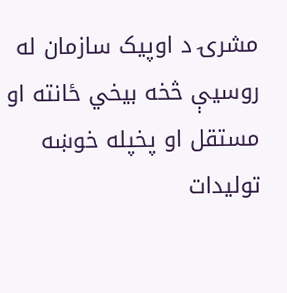مشرۍ د اوپیک سازمان له روسیې څخه بیخي ځانته او مستقل او پخپله خوښه تولیدات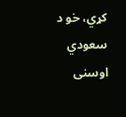کړي، خو د سعودي اوسنی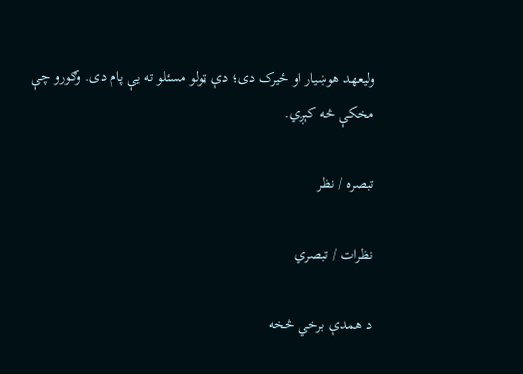ولیعهد هوښیار او ځیرک دی؛ دې ټولو مسئلو ته یې پام دی. وګورو چې مخکې څه کېږي.

تبصره / نظر

نظرات / تبصري

د همدې برخي څخه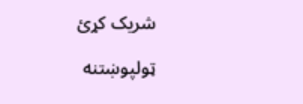شریک کړئ

ټولپوښتنه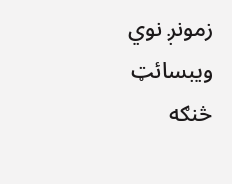زمونږ نوي ویبسائټ څنګه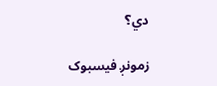دي؟

زمونږ فيسبوک